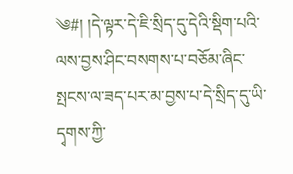༄#། །དེ་ལྟར་དེ་ཇི་སྲིད་དུ་དེའི་སྡིག་པའི་ལས་བྱས་ཤིང་བསགས་པ་བཅོམ་ཞིང་སྤངས་ལ་ཟད་པར་མ་བྱས་པ་དེ་སྲིད་དུ་ཡི་དྭགས་ཀྱི་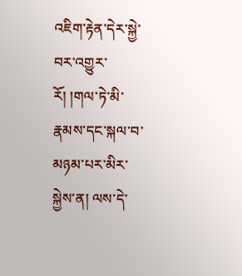འཇིག་རྟེན་དེར་སྐྱེ་བར་འགྱུར་རོ། །གལ་ཏེ་མི་རྣམས་དང་སྐལ་བ་མཉམ་པར་མིར་སྐྱེས་ན། ལས་དེ་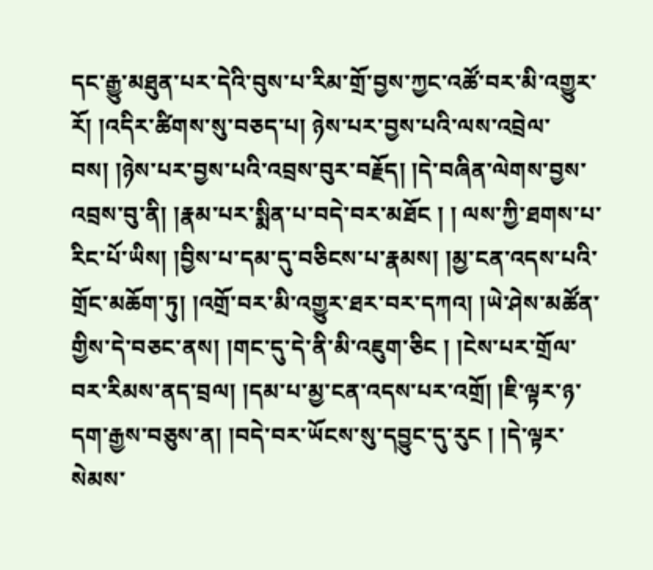དང་རྒྱུ་མཐུན་པར་དེའི་བུས་པ་རིམ་གྲོ་བྱས་ཀྱང་འཚོ་བར་མི་འགྱུར་རོ། །འདིར་ཚིགས་སུ་བཅད་པ། ཉེས་པར་བྱས་པའི་ལས་འབྲེལ་བས། །ཉེས་པར་བྱས་པའི་འབྲས་བུར་བརྗོད། །དེ་བཞིན་ལེགས་བྱས་འབྲས་བུ་ནི། །རྣམ་པར་སྨིན་པ་བདེ་བར་མཐོང ། ། ལས་ཀྱི་ཐགས་པ་རིང་པོ་ཡིས། །བྱིས་པ་དམ་དུ་བཅིངས་པ་རྣམས། །མྱ་ངན་འདས་པའི་གྲོང་མཆོག་ཏུ། །འགྲོ་བར་མི་འགྱུར་ཐར་བར་དཀའ། །ཡེ་ཤེས་མཚོན་གྱིས་དེ་བཅང་ནས། །གང་དུ་དེ་ནི་མི་འཇུག་ཅིང ། །ངེས་པར་གྲོལ་བར་རིམས་ནད་བྲལ། །དམ་པ་མྱ་ངན་འདས་པར་འགྲོ། །ཇི་ལྟར་ཉ་དག་རྒྱས་བཅུས་ན། །བདེ་བར་ཡོངས་སུ་དབྱུང་དུ་རུང ། །དེ་ལྟར་སེམས་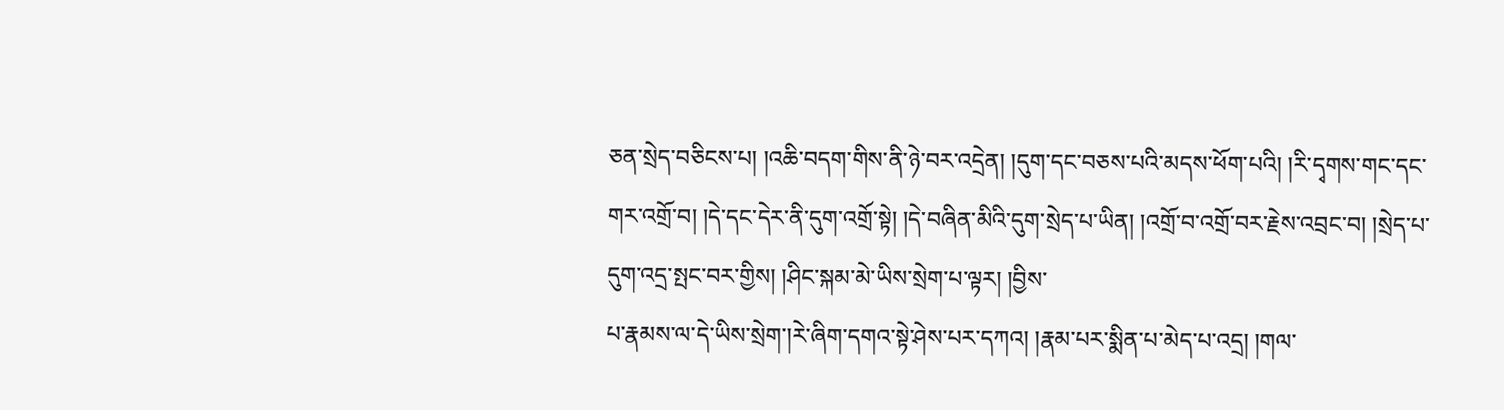ཅན་སྲེད་བཅིངས་པ། །འཆི་བདག་གིས་ནི་ཉེ་བར་འདྲེན། །དུག་དང་བཅས་པའི་མདས་ཕོག་པའི། །རི་དྭགས་གང་དང་གར་འགྲོ་བ། །དེ་དང་དེར་ནི་དུག་འགྲོ་སྟེ། །དེ་བཞིན་མིའི་དུག་སྲེད་པ་ཡིན། །འགྲོ་བ་འགྲོ་བར་རྗེས་འབྲང་བ། །སྲེད་པ་དུག་འདྲ་སྤང་བར་གྱིས། །ཤིང་སྐམ་མེ་ཡིས་སྲེག་པ་ལྟར། །བྱིས་
པ་རྣམས་ལ་དེ་ཡིས་སྲེག་།རེ་ཞིག་དགའ་སྟེ་ཤེས་པར་དཀའ། །རྣམ་པར་སྨིན་པ་མེད་པ་འདྲ། །གལ་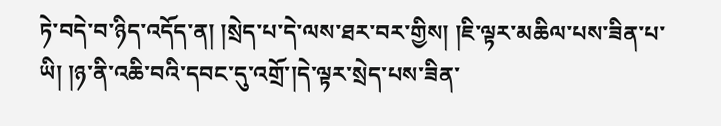ཏེ་བདེ་བ་ཉིད་འདོད་ན། །སྲེད་པ་དེ་ལས་ཐར་བར་གྱིས། །ཇི་ལྟར་མཆིལ་པས་ཟིན་པ་ཡི། །ཉ་ནི་འཆི་བའི་དབང་དུ་འགྲོ་།དེ་ལྟར་སྲེད་པས་ཟིན་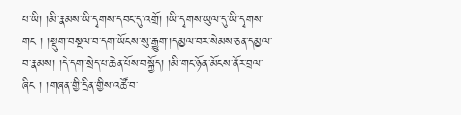པ་ཡི། །མི་རྣམས་ཡི་དྭགས་དབང་དུ་འགྲོ། །ཡི་དྭགས་ཡུལ་དུ་ཡི་དྭགས་གང ། །སྡུག་བསྔལ་བ་དག་ཡོངས་སུ་རྒྱུག་།དམྱལ་བར་སེམས་ཅན་དམྱལ་བ་རྣམས། །དེ་དག་སྲེད་པ་ཆེན་པོས་བསྐྱོད། །མི་གང་ཉོན་མོངས་ནོར་བྲལ་ཞིང ། །གཞན་གྱི་དྲིན་གྱིས་འཚོ་བ་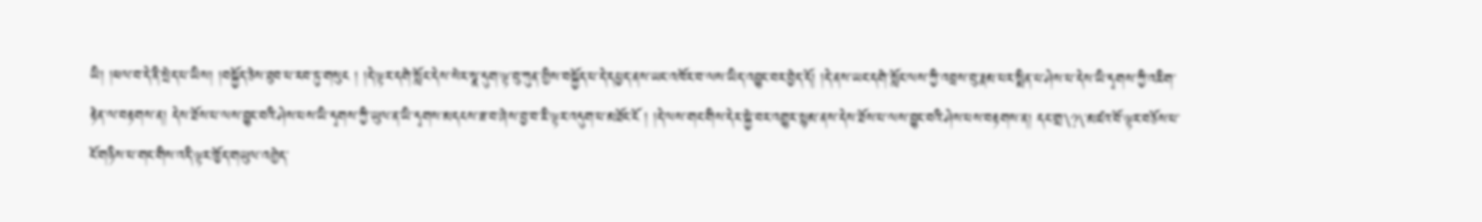ཡི། །ཕལ་བ་དེ་ནི་སྲེད་པ་ཡིས། །བསྐྱོད་ཅེས་ཐུབ་པ་རབ་ཏུ་གསུང ། །དེ་ལྟར་དགེ་སློང་དེས་སེར་སྣ་དུག་ལྟ་བུ་ཀུན་གྱིས་བསྐྱོད་པ་དེ་དཔྱད་ནས་ཡང་འཁོར་བ་ལས་ཡིད་འབྱུང་བར་བྱེད་དོ། །དེ་ནས་ཡང་དགེ་སློང་ལས་ཀྱི་འབྲས་བུ་རྣམ་པར་སྨིན་པ་ཤེས་པ་དེས་ཡི་དྭགས་ཀྱི་འཇིག་རྟེན་ལ་བརྟགས་ན། དེས་ཐོས་པ་ལས་བྱུང་བའི་ཤེས་པས་ཡི་དྭགས་ཀྱི་ཡུལ་ན་ཡི་དྭགས་མདངས་ཟ་བ་ཞེས་བྱ་བ་ཇི་ལྟར་འདུག་པ་མཐོང་ངོ ། །དེ་ལས་གང་གིས་དེར་སྐྱེ་བར་འགྱུར་སྙམ་ནས་དེས་ཐོས་པ་ལས་བྱུང་བའི་ཤེས་པས་བརྟགས་ན། དང་གྲ་\?\་མཛའ་བོ་ལྟར་བཅོས་པ་ངོ་གཉིས་པ་གང་གིས་འདི་ལྟར་ཁྱོད་གཡུལ་འགྱེད་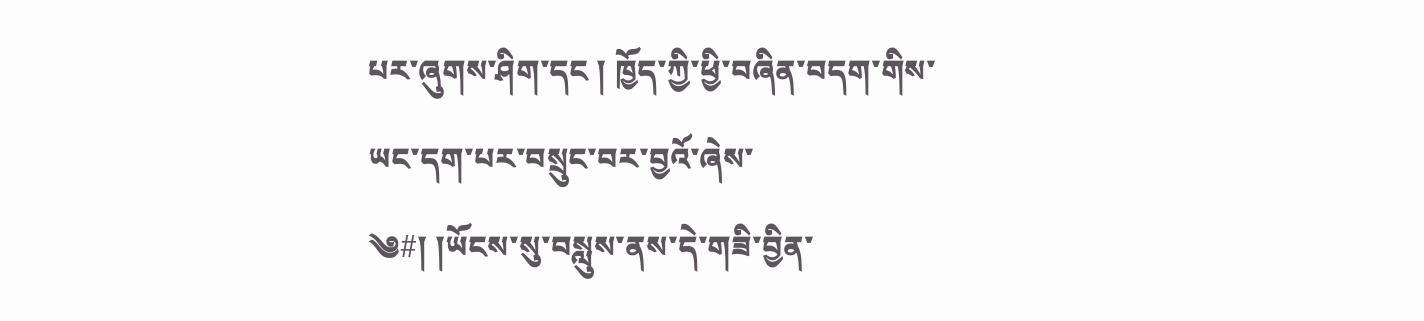པར་ཞུགས་ཤིག་དང ། ཁྱོད་ཀྱི་ཕྱི་བཞིན་བདག་གིས་ཡང་དག་པར་བསྲུང་བར་བྱའོ་ཞེས་
༄#། །ཡོངས་སུ་བསླུས་ནས་དེ་གཟི་བྱིན་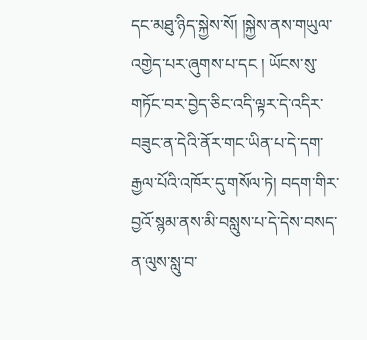དང་མཐུ་ཉིད་སྐྱེས་སོ། །སྐྱེས་ནས་གཡུལ་འགྱེད་པར་ཞུགས་པ་དང ། ཡོངས་སུ་གཏོང་བར་བྱེད་ཅིང་འདི་ལྟར་དེ་འདིར་བཟུང་ན་དེའི་ནོར་གང་ཡིན་པ་དེ་དག་རྒྱལ་པོའི་འཁོར་དུ་གསོལ་ཏེ། བདག་གིར་བྱའོ་སྙམ་ནས་མི་བསླུས་པ་དེ་དེས་བསད་ན་ལུས་སླུ་བ་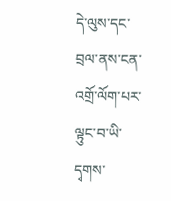དེ་ལུས་དང་བྲལ་ནས་ངན་འགྲོ་ལོག་པར་ལྟུང་བ་ཡི་དྭགས་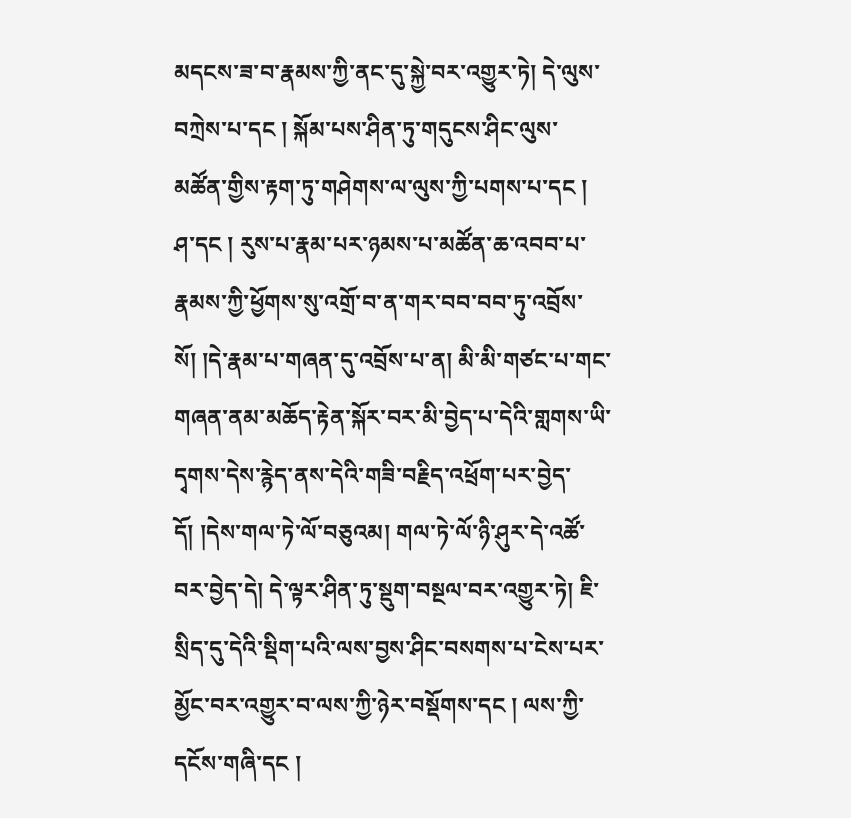མདངས་ཟ་བ་རྣམས་ཀྱི་ནང་དུ་སྐྱེ་བར་འགྱུར་ཏེ། དེ་ལུས་བཀྲེས་པ་དང ། སྐོམ་པས་ཤིན་ཏུ་གདུངས་ཤིང་ལུས་མཚོན་གྱིས་རྟག་ཏུ་གཤེགས་ལ་ལུས་ཀྱི་པགས་པ་དང ། ཤ་དང ། རུས་པ་རྣམ་པར་ཉམས་པ་མཚོན་ཆ་འབབ་པ་རྣམས་ཀྱི་ཕྱོགས་སུ་འགྲོ་བ་ན་གར་བབ་བབ་ཏུ་འབྲོས་སོ། །དེ་རྣམ་པ་གཞན་དུ་འབྲོས་པ་ན། མི་མི་གཙང་པ་གང་གཞན་ནམ་མཆོད་རྟེན་སྐོར་བར་མི་བྱེད་པ་དེའི་གླགས་ཡི་དྭགས་དེས་རྙེད་ནས་དེའི་གཟི་བརྗིད་འཕྲོག་པར་བྱེད་དོ། །དེས་གལ་ཏེ་ལོ་བཅུའམ། གལ་ཏེ་ལོ་ཉི་ཤུར་དེ་འཚོ་བར་བྱེད་དེ། དེ་ལྟར་ཤིན་ཏུ་སྡུག་བསྔལ་བར་འགྱུར་ཏེ། ཇི་སྲིད་དུ་དེའི་སྡིག་པའི་ལས་བྱས་ཤིང་བསགས་པ་ངེས་པར་མྱོང་བར་འགྱུར་བ་ལས་ཀྱི་ཉེར་བསྡོགས་དང ། ལས་ཀྱི་དངོས་གཞི་དང །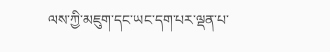ལས་ཀྱི་མཇུག་དང་ཡང་དག་པར་ལྡན་པ་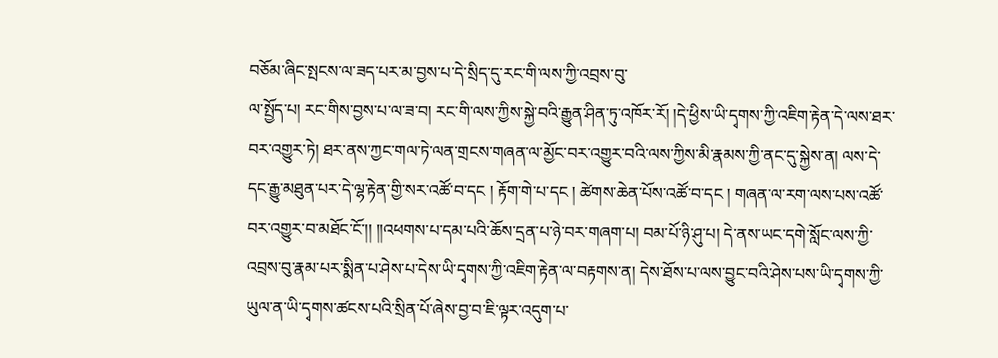བཅོམ་ཞིང་སྤངས་ལ་ཟད་པར་མ་བྱས་པ་དེ་སྲིད་དུ་རང་གི་ལས་ཀྱི་འབྲས་བུ་
ལ་སྤྱོད་པ། རང་གིས་བྱས་པ་ལ་ཟ་བ། རང་གི་ལས་ཀྱིས་སྐྱེ་བའི་རྒྱུན་ཤིན་ཏུ་འཁོར་རོ། །དེ་ཕྱིས་ཡི་དྭགས་ཀྱི་འཇིག་རྟེན་དེ་ལས་ཐར་བར་འགྱུར་ཏེ། ཐར་ནས་ཀྱང་གལ་ཏེ་ལན་གྲངས་གཞན་ལ་མྱོང་བར་འགྱུར་བའི་ལས་ཀྱིས་མི་རྣམས་ཀྱི་ནང་དུ་སྐྱེས་ན། ལས་དེ་དང་རྒྱུ་མཐུན་པར་དེ་ལྷ་རྟེན་གྱི་སར་འཚོ་བ་དང ། རྟོག་གེ་པ་དང ། ཚེགས་ཆེན་པོས་འཚོ་བ་དང ། གཞན་ལ་རག་ལས་པས་འཚོ་བར་འགྱུར་བ་མཐོང་ངོ་།། །།འཕགས་པ་དམ་པའི་ཆོས་དྲན་པ་ཉེ་བར་གཞག་པ། བམ་པོ་ཉི་ཤུ་པ། དེ་ནས་ཡང་དགེ་སློང་ལས་ཀྱི་འབྲས་བུ་རྣམ་པར་སྨིན་པ་ཤེས་པ་དེས་ཡི་དྭགས་ཀྱི་འཇིག་རྟེན་ལ་བརྟགས་ན། དེས་ཐོས་པ་ལས་བྱུང་བའི་ཤེས་པས་ཡི་དྭགས་ཀྱི་ཡུལ་ན་ཡི་དྭགས་ཚངས་པའི་སྲིན་པོ་ཞེས་བྱ་བ་ཇི་ལྟར་འདུག་པ་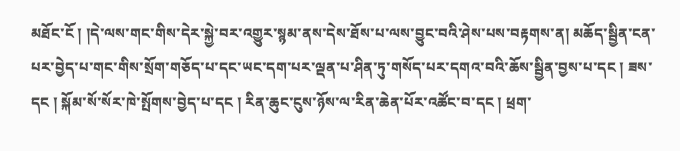མཐོང་ངོ ། །དེ་ལས་གང་གིས་དེར་སྐྱེ་བར་འགྱུར་སྙམ་ནས་དེས་ཐོས་པ་ལས་བྱུང་བའི་ཤེས་པས་བརྟགས་ན། མཆོད་སྦྱིན་ངན་པར་བྱེད་པ་གང་གིས་སྲོག་གཅོད་པ་དང་ཡང་དག་པར་ལྡན་པ་ཤིན་ཏུ་གསོད་པར་དགའ་བའི་ཆོས་སྦྱིན་བྱས་པ་དང ། ཟས་དང ། སྐོམ་སོ་སོར་ཁེ་སྤོགས་བྱེད་པ་དང ། རིན་ཆུང་ངུས་ཉོས་ལ་རིན་ཆེན་པོར་འཚོང་བ་དང ། ཕྲག་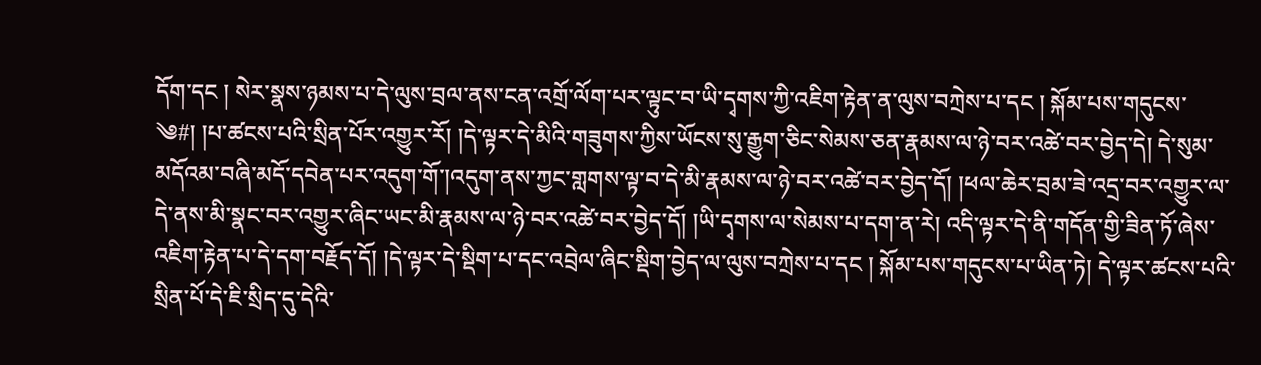དོག་དང ། སེར་སྣས་ཉམས་པ་དེ་ལུས་བྲལ་ནས་ངན་འགྲོ་ལོག་པར་ལྟུང་བ་ཡི་དྭགས་ཀྱི་འཇིག་རྟེན་ན་ལུས་བཀྲེས་པ་དང ། སྐོམ་པས་གདུངས་
༄#། །པ་ཚངས་པའི་སྲིན་པོར་འགྱུར་རོ། །དེ་ལྟར་དེ་མིའི་གཟུགས་ཀྱིས་ཡོངས་སུ་རྒྱུག་ཅིང་སེམས་ཅན་རྣམས་ལ་ཉེ་བར་འཚེ་བར་བྱེད་དེ། དེ་སུམ་མདོའམ་བཞི་མདོ་དབེན་པར་འདུག་གོ་།འདུག་ནས་ཀྱང་གླགས་ལྟ་བ་དེ་མི་རྣམས་ལ་ཉེ་བར་འཚེ་བར་བྱེད་དོ། །ཕལ་ཆེར་བྲམ་ཟེ་འདྲ་བར་འགྱུར་ལ་དེ་ནས་མི་སྣང་བར་འགྱུར་ཞིང་ཡང་མི་རྣམས་ལ་ཉེ་བར་འཚེ་བར་བྱེད་དོ། །ཡི་དྭགས་ལ་སེམས་པ་དག་ན་རེ། འདི་ལྟར་དེ་ནི་གདོན་གྱི་ཟིན་ཏོ་ཞེས་འཇིག་རྟེན་པ་དེ་དག་བརྗོད་དོ། །དེ་ལྟར་དེ་སྡིག་པ་དང་འབྲེལ་ཞིང་སྡིག་བྱེད་ལ་ལུས་བཀྲེས་པ་དང ། སྐོམ་པས་གདུངས་པ་ཡིན་ཏེ། དེ་ལྟར་ཚངས་པའི་སྲིན་པོ་དེ་ཇི་སྲིད་དུ་དེའི་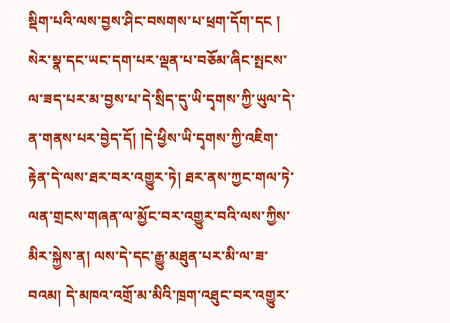སྡིག་པའི་ལས་བྱས་ཤིང་བསགས་པ་ཕྲག་དོག་དང ། སེར་སྣ་དང་ཡང་དག་པར་ལྡན་པ་བཅོམ་ཞིང་སྤངས་ལ་ཟད་པར་མ་བྱས་པ་དེ་སྲིད་དུ་ཡི་དྭགས་ཀྱི་ཡུལ་དེ་ན་གནས་པར་བྱེད་དོ། །དེ་ཕྱིས་ཡི་དྭགས་ཀྱི་འཇིག་རྟེན་དེ་ལས་ཐར་བར་འགྱུར་ཏེ། ཐར་ནས་ཀྱང་གལ་ཏེ་ལན་གྲངས་གཞན་ལ་མྱོང་བར་འགྱུར་བའི་ལས་ཀྱིས་མིར་སྐྱེས་ན། ལས་དེ་དང་རྒྱུ་མཐུན་པར་མི་ལ་ཟ་བའམ། དེ་མཁའ་འགྲོ་མ་མིའི་ཁྲག་འཐུང་བར་འགྱུར་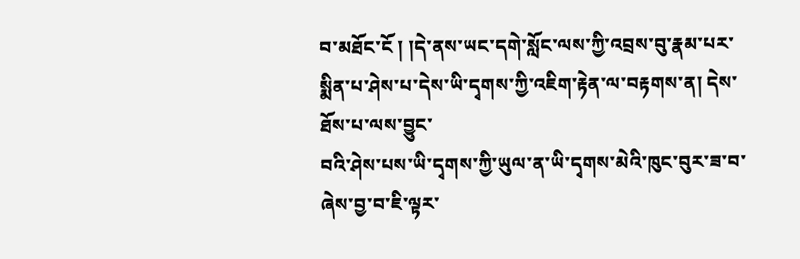བ་མཐོང་ངོ ། །དེ་ནས་ཡང་དགེ་སློང་ལས་ཀྱི་འབྲས་བུ་རྣམ་པར་སྨིན་པ་ཤེས་པ་དེས་ཡི་དྭགས་ཀྱི་འཇིག་རྟེན་ལ་བརྟགས་ན། དེས་ཐོས་པ་ལས་བྱུང་
བའི་ཤེས་པས་ཡི་དྭགས་ཀྱི་ཡུལ་ན་ཡི་དྭགས་མེའི་ཁུང་བུར་ཟ་བ་ཞེས་བྱ་བ་ཇི་ལྟར་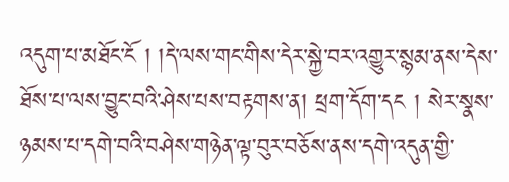འདུག་པ་མཐོང་ངོ ། །དེ་ལས་གང་གིས་དེར་སྐྱེ་བར་འགྱུར་སྙམ་ནས་དེས་ཐོས་པ་ལས་བྱུང་བའི་ཤེས་པས་བརྟགས་ན། ཕྲག་དོག་དང ། སེར་སྣས་ཉམས་པ་དགེ་བའི་བཤེས་གཉེན་ལྟ་བུར་བཅོས་ནས་དགེ་འདུན་གྱི་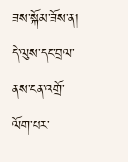ཟས་སྐོམ་ཟོས་ན། དེ་ལུས་དང་བྲལ་ནས་ངན་འགྲོ་ལོག་པར་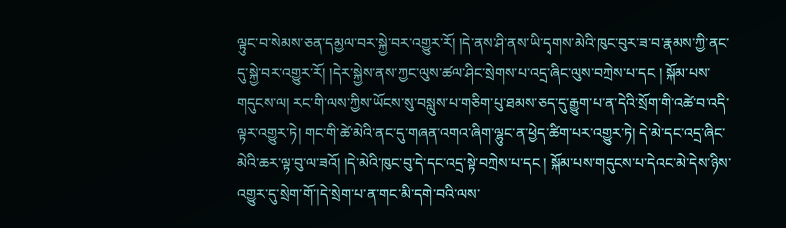ལྟུང་བ་སེམས་ཅན་དམྱལ་བར་སྐྱེ་བར་འགྱུར་རོ། །དེ་ནས་ཤི་ནས་ཡི་དྭགས་མེའི་ཁུང་བུར་ཟ་བ་རྣམས་ཀྱི་ནང་དུ་སྐྱེ་བར་འགྱུར་རོ། །དེར་སྐྱེས་ནས་ཀྱང་ལུས་ཚལ་ཤིང་སྲེགས་པ་འདྲ་ཞིང་ལུས་བཀྲེས་པ་དང ། སྐོམ་པས་གདུངས་ལ། རང་གི་ལས་ཀྱིས་ཡོངས་སུ་བསླུས་པ་གཅིག་པུ་ཐམས་ཅད་དུ་རྒྱུག་པ་ན་དེའི་སྲོག་གི་འཚེ་བ་འདི་ལྟར་འགྱུར་ཏེ། གང་གི་ཚེ་མེའི་ནང་དུ་གཞན་འགའ་ཞིག་ལྷུང་ན་ཕྱེད་ཚིག་པར་འགྱུར་ཏེ། དེ་མེ་དང་འདྲ་ཞིང་མེའི་ཆར་ལྟ་བུ་ལ་ཟའོ། །དེ་མེའི་ཁུང་བུ་དེ་དང་འདྲ་སྟེ་བཀྲེས་པ་དང ། སྐོམ་པས་གདུངས་པ་དེའང་མེ་དེས་ཉིས་འགྱུར་དུ་སྲེག་གོ་།དེ་སྲེག་པ་ན་གང་མི་དགེ་བའི་ལས་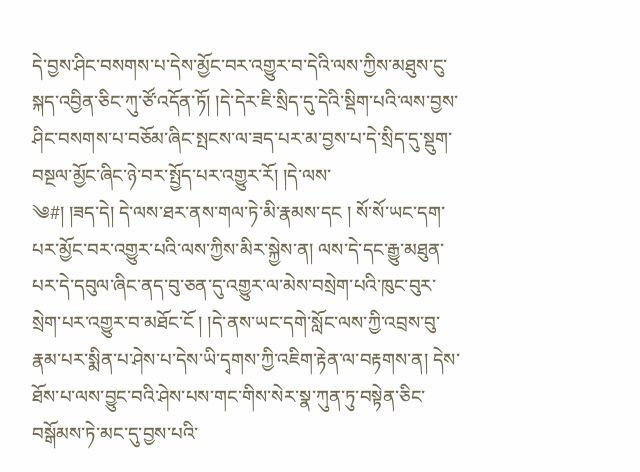དེ་བྱས་ཤིང་བསགས་པ་དེས་མྱོང་བར་འགྱུར་བ་དེའི་ལས་ཀྱིས་མཐུས་ངུ་སྐད་འབྱིན་ཅིང་ཀུ་ཙོ་འདོན་ཏོ། །དེ་དེར་ཇི་སྲིད་དུ་དེའི་སྡིག་པའི་ལས་བྱས་ཤིང་བསགས་པ་བཅོམ་ཞིང་སྤངས་ལ་ཟད་པར་མ་བྱས་པ་དེ་སྲིད་དུ་སྡུག་བསྔལ་མྱོང་ཞིང་ཉེ་བར་སྤྱོད་པར་འགྱུར་རོ། །དེ་ལས་
༄#། །ཟད་དེ། དེ་ལས་ཐར་ནས་གལ་ཏེ་མི་རྣམས་དང ། སོ་སོ་ཡང་དག་པར་མྱོང་བར་འགྱུར་པའི་ལས་ཀྱིས་མིར་སྐྱེས་ན། ལས་དེ་དང་རྒྱུ་མཐུན་པར་དེ་དབུལ་ཞིང་ནད་བུ་ཅན་དུ་འགྱུར་ལ་མེས་བསྲེག་པའི་ཁུང་བུར་སྲེག་པར་འགྱུར་བ་མཐོང་ངོ ། །དེ་ནས་ཡང་དགེ་སློང་ལས་ཀྱི་འབྲས་བུ་རྣམ་པར་སྨིན་པ་ཤེས་པ་དེས་ཡི་དྭགས་ཀྱི་འཇིག་རྟེན་ལ་བརྟགས་ན། དེས་ཐོས་པ་ལས་བྱུང་བའི་ཤེས་པས་གང་གིས་སེར་སྣ་ཀུན་ཏུ་བསྟེན་ཅིང་བསྒོམས་ཏེ་མང་དུ་བྱས་པའི་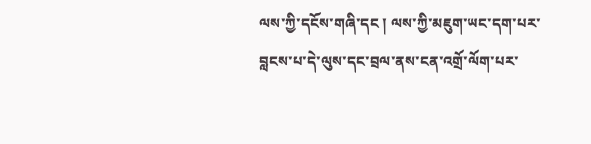ལས་ཀྱི་དངོས་གཞི་དང ། ལས་ཀྱི་མཇུག་ཡང་དག་པར་བླངས་པ་དེ་ལུས་དང་བྲལ་ནས་ངན་འགྲོ་ལོག་པར་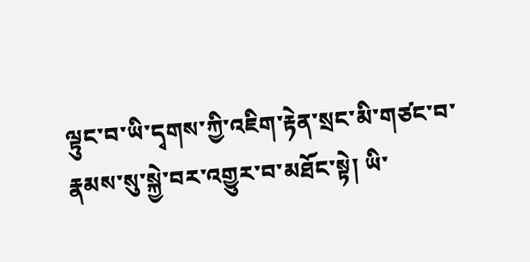ལྟུང་བ་ཡི་དྭགས་ཀྱི་འཇིག་རྟེན་སྲང་མི་གཙང་བ་རྣམས་སུ་སྐྱེ་བར་འགྱུར་བ་མཐོང་སྟེ། ཡི་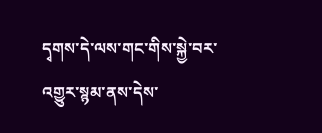དྭགས་དེ་ལས་གང་གིས་སྐྱེ་བར་འགྱུར་སྙམ་ནས་དེས་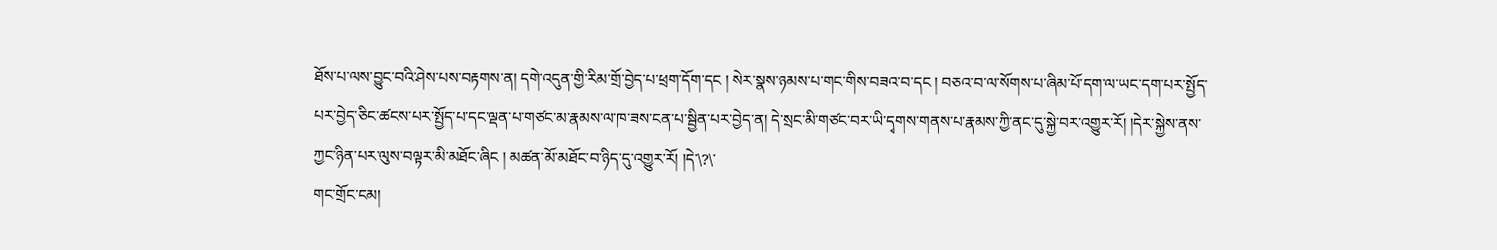ཐོས་པ་ལས་བྱུང་བའི་ཤེས་པས་བརྟགས་ན། དགེ་འདུན་གྱི་རིམ་གྲོ་བྱེད་པ་ཕྲག་དོག་དང ། སེར་སྣས་ཉམས་པ་གང་གིས་བཟའ་བ་དང ། བཅའ་བ་ལ་སོགས་པ་ཞིམ་པོ་དག་ལ་ཡང་དག་པར་སྤྱོད་པར་བྱེད་ཅིང་ཚངས་པར་སྤྱོད་པ་དང་ལྡན་པ་གཙང་མ་རྣམས་ལ་ཁ་ཟས་ངན་པ་སྦྱིན་པར་བྱེད་ན། དེ་སྲང་མི་གཙང་བར་ཡི་དྭགས་གནས་པ་རྣམས་ཀྱི་ནང་དུ་སྐྱེ་བར་འགྱུར་རོ། །དེར་སྐྱེས་ནས་ཀྱང་ཉིན་པར་ལུས་བལྟར་མི་མཐོང་ཞིང ། མཚན་མོ་མཐོང་བ་ཉིད་དུ་འགྱུར་རོ། །དེ་\?\་
གང་གྲོང་ངམ།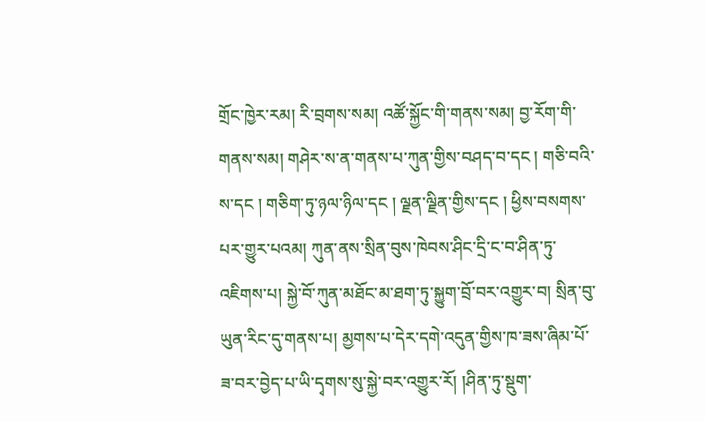གྲོང་ཁྱེར་རམ། རི་བྲགས་སམ། འཚོ་སྐྱོང་གི་གནས་སམ། བྱ་རོག་གི་གནས་སམ། གཤེར་ས་ན་གནས་པ་ཀུན་གྱིས་བཤད་བ་དང ། གཅི་བའི་ས་དང ། གཅིག་ཏུ་ཉལ་ཉིལ་དང ། ལྗན་ལྗིན་གྱིས་དང ། ཕྱིས་བསགས་པར་གྱུར་པའམ། ཀུན་ནས་སྲིན་བུས་ཁེབས་ཤིང་དྲི་ང་བ་ཤིན་ཏུ་འཇིགས་པ། སྐྱེ་བོ་ཀུན་མཐོང་མ་ཐག་ཏུ་སྐྱུག་བྲོ་བར་འགྱུར་བ། སྲིན་བུ་ཡུན་རིང་དུ་གནས་པ། མྱགས་པ་དེར་དགེ་འདུན་གྱིས་ཁ་ཟས་ཞིམ་པོ་ཟ་བར་བྱེད་པ་ཡི་དྭགས་སུ་སྐྱེ་བར་འགྱུར་རོ། །ཤིན་ཏུ་སྡུག་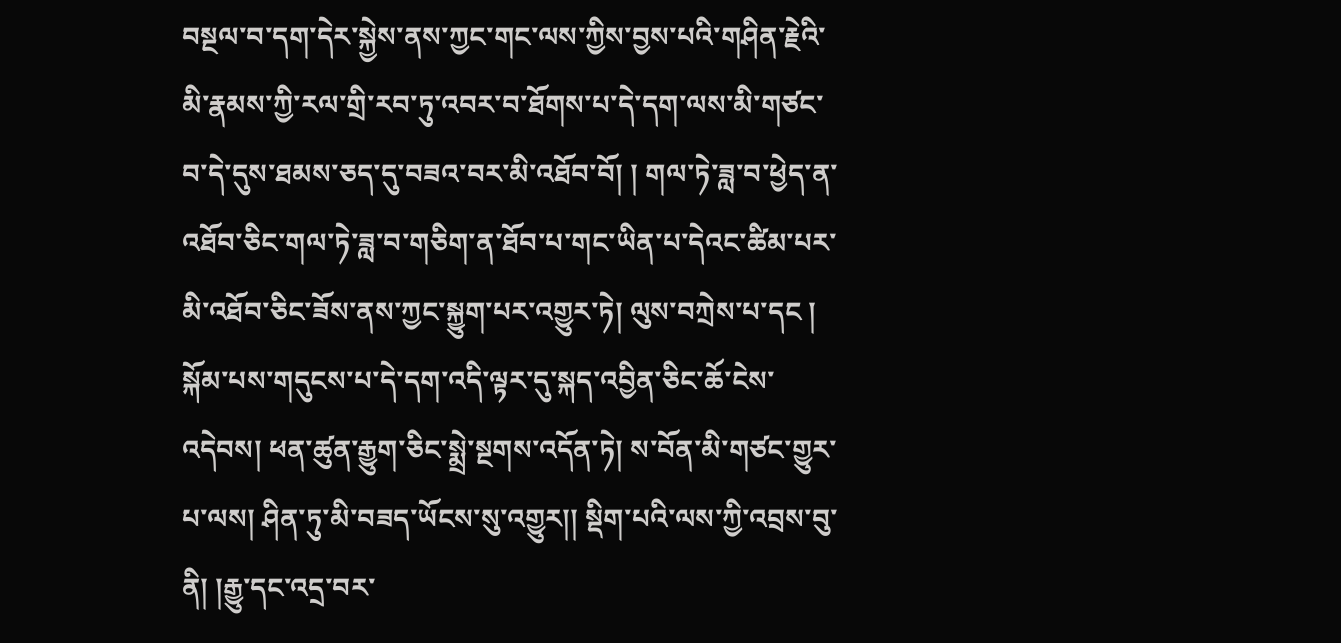བསྔལ་བ་དག་དེར་སྐྱེས་ནས་ཀྱང་གང་ལས་ཀྱིས་བྱས་པའི་གཤིན་རྗེའི་མི་རྣམས་ཀྱི་རལ་གྲི་རབ་ཏུ་འབར་བ་ཐོགས་པ་དེ་དག་ལས་མི་གཙང་བ་དེ་དུས་ཐམས་ཅད་དུ་བཟའ་བར་མི་འཐོབ་བོ། ། གལ་ཏེ་ཟླ་བ་ཕྱེད་ན་འཐོབ་ཅིང་གལ་ཏེ་ཟླ་བ་གཅིག་ན་ཐོབ་པ་གང་ཡིན་པ་དེའང་ཚིམ་པར་མི་འཐོབ་ཅིང་ཟོས་ནས་ཀྱང་སྐྱུག་པར་འགྱུར་ཏེ། ལུས་བཀྲེས་པ་དང ། སྐོམ་པས་གདུངས་པ་དེ་དག་འདི་ལྟར་དུ་སྐད་འབྱིན་ཅིང་ཆོ་ངེས་འདེབས། ཕན་ཚུན་རྒྱུག་ཅིང་སྨྲེ་སྔགས་འདོན་ཏེ། ས་བོན་མི་གཙང་གྱུར་པ་ལས། ཤིན་ཏུ་མི་བཟད་ཡོངས་སུ་འགྱུར།། སྡིག་པའི་ལས་ཀྱི་འབྲས་བུ་ནི། །རྒྱུ་དང་འདྲ་བར་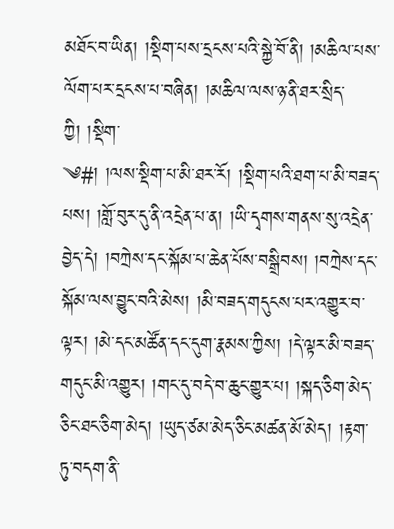མཐོང་བ་ཡིན། །སྡིག་པས་དྲངས་པའི་སྐྱེ་བོ་ནི། །མཆིལ་པས་ལོག་པར་དྲངས་པ་བཞིན། །མཆིལ་ལས་ཉ་ནི་ཐར་སྲིད་ཀྱི། །སྡིག་
༄#། །ལས་སྡིག་པ་མི་ཐར་རོ། །སྡིག་པའི་ཐག་པ་མི་བཟད་པས། །གློ་བུར་དུ་ནི་འདྲེན་པ་ན། །ཡི་དྭགས་གནས་སུ་འདྲེན་བྱེད་དེ། །བཀྲེས་དང་སྐོམ་པ་ཆེན་པོས་བསྒྲིབས། །བཀྲེས་དང་སྐོམ་ལས་བྱུང་བའི་མེས། །མི་བཟད་གདུངས་པར་འགྱུར་བ་ལྟར། །མེ་དང་མཚོན་དང་དུག་རྣམས་ཀྱིས། །དེ་ལྟར་མི་བཟད་གདུང་མི་འགྱུར། །གང་དུ་བདེ་བ་ཆུང་གྱུར་པ། །སྐད་ཅིག་མེད་ཅིང་ཐང་ཅིག་མེད། །ཡུད་ཙམ་མེད་ཅིང་མཚན་མོ་མེད། །རྟག་ཏུ་བདག་ནི་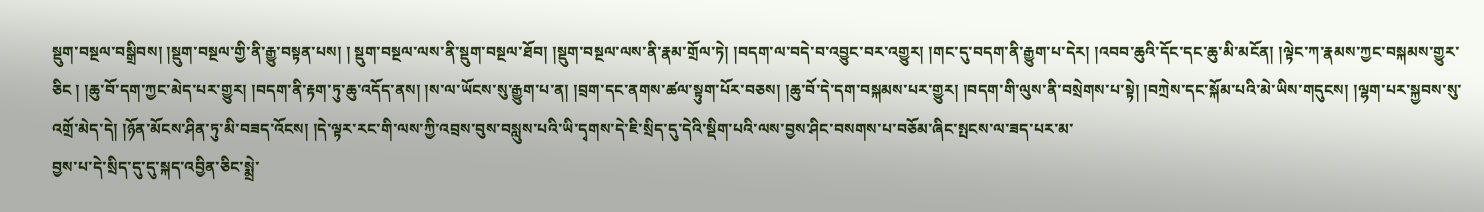སྡུག་བསྔལ་བསྒྲིབས། །སྡུག་བསྔལ་གྱི་ནི་རྒྱུ་བསྟན་པས། ། སྡུག་བསྔལ་ལས་ནི་སྡུག་བསྔལ་ཐོབ། །སྡུག་བསྔལ་ལས་ནི་རྣམ་གྲོལ་ཏེ། །བདག་ལ་བདེ་བ་འབྱུང་བར་འགྱུར། །གང་དུ་བདག་ནི་རྒྱུག་པ་དེར། །འབབ་ཆུའི་དོང་དང་ཆུ་མི་མངོན། །ལྟེང་ཀ་རྣམས་ཀྱང་བསྐམས་གྱུར་ཅིང ། །ཆུ་བོ་དག་ཀྱང་མེད་པར་གྱུར། །བདག་ནི་རྟག་ཏུ་ཆུ་འདོད་ནས། །ས་ལ་ཡོངས་སུ་རྒྱུག་པ་ན། །བྲག་དང་ནགས་ཚལ་སྟུག་པོར་བཅས། །ཆུ་བོ་དེ་དག་བསྐམས་པར་གྱུར། །བདག་གི་ལུས་ནི་བསྲེགས་པ་སྟེ། །བཀྲེས་དང་སྐོམ་པའི་མེ་ཡིས་གདུངས། །ལྷག་པར་སྐྱབས་སུ་འགྲོ་མེད་དེ། །ཉོན་མོངས་ཤིན་ཏུ་མི་བཟད་འོངས། །དེ་ལྟར་རང་གི་ལས་ཀྱི་འབྲས་བུས་བསླུས་པའི་ཡི་དྭགས་དེ་ཇི་སྲིད་དུ་དེའི་སྡིག་པའི་ལས་བྱས་ཤིང་བསགས་པ་བཅོམ་ཞིང་སྤངས་ལ་ཟད་པར་མ་
བྱས་པ་དེ་སྲིད་དུ་དུ་སྐད་འབྱིན་ཅིང་སྨྲེ་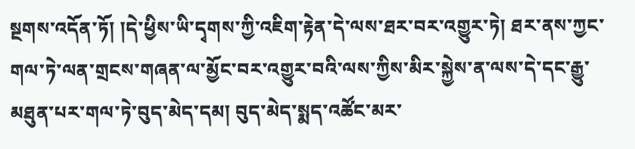སྔགས་འདོན་ཏོ། །དེ་ཕྱིས་ཡི་དྭགས་ཀྱི་འཇིག་རྟེན་དེ་ལས་ཐར་བར་འགྱུར་ཏེ། ཐར་ནས་ཀྱང་གལ་ཏེ་ལན་གྲངས་གཞན་ལ་མྱོང་བར་འགྱུར་བའི་ལས་ཀྱིས་མིར་སྐྱེས་ན་ལས་དེ་དང་རྒྱུ་མཐུན་པར་གལ་ཏེ་བུད་མེད་དམ། བུད་མེད་སྨད་འཚོང་མར་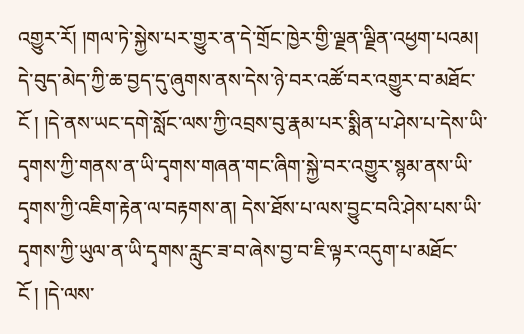འགྱུར་རོ། །གལ་ཏེ་སྐྱེས་པར་གྱུར་ན་དེ་གྲོང་ཁྱེར་གྱི་ལྗན་ལྗིན་འཕྱག་པའམ། དེ་བུད་མེད་ཀྱི་ཆ་བྱད་དུ་ཞུགས་ནས་དེས་ཉེ་བར་འཚོ་བར་འགྱུར་བ་མཐོང་ངོ ། །དེ་ནས་ཡང་དགེ་སློང་ལས་ཀྱི་འབྲས་བུ་རྣམ་པར་སྨིན་པ་ཤེས་པ་དེས་ཡི་དྭགས་ཀྱི་གནས་ན་ཡི་དྭགས་གཞན་གང་ཞིག་སྐྱེ་བར་འགྱུར་སྙམ་ནས་ཡི་དྭགས་ཀྱི་འཇིག་རྟེན་ལ་བརྟགས་ན། དེས་ཐོས་པ་ལས་བྱུང་བའི་ཤེས་པས་ཡི་དྭགས་ཀྱི་ཡུལ་ན་ཡི་དྭགས་རླུང་ཟ་བ་ཞེས་བྱ་བ་ཇི་ལྟར་འདུག་པ་མཐོང་ངོ ། །དེ་ལས་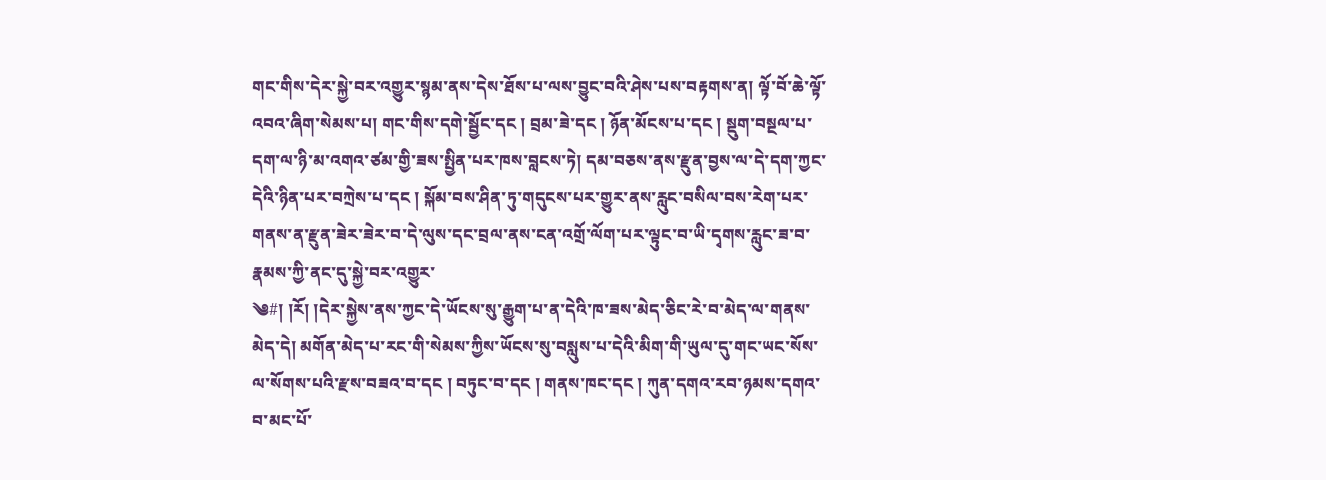གང་གིས་དེར་སྐྱེ་བར་འགྱུར་སྙམ་ནས་དེས་ཐོས་པ་ལས་བྱུང་བའི་ཤེས་པས་བརྟགས་ན། ལྟོ་བོ་ཆེ་ལྟོ་འབའ་ཞིག་སེམས་པ། གང་གིས་དགེ་སྦྱོང་དང ། བྲམ་ཟེ་དང ། ཉོན་མོངས་པ་དང ། སྡུག་བསྔལ་པ་དག་ལ་ཉི་མ་འགའ་ཙམ་གྱི་ཟས་སྤྱིན་པར་ཁས་བླངས་ཏེ། དམ་བཅས་ནས་རྫུན་བྱས་ལ་དེ་དག་ཀྱང་དེའི་ཉིན་པར་བཀྲེས་པ་དང ། སྐོམ་བས་ཤིན་ཏུ་གདུངས་པར་གྱུར་ནས་རླུང་བསིལ་བས་རེག་པར་གནས་ན་རྫུན་ཟེར་ཟེར་བ་དེ་ལུས་དང་བྲལ་ནས་ངན་འགྲོ་ལོག་པར་ལྟུང་བ་ཡི་དྭགས་རླུང་ཟ་བ་རྣམས་ཀྱི་ནང་དུ་སྐྱེ་བར་འགྱུར་
༄#། །རོ། །དེར་སྐྱེས་ནས་ཀྱང་དེ་ཡོངས་སུ་རྒྱུག་པ་ན་དེའི་ཁ་ཟས་མེད་ཅིང་རེ་བ་མེད་ལ་གནས་མེད་དེ། མགོན་མེད་པ་རང་གི་སེམས་ཀྱིས་ཡོངས་སུ་བསླུས་པ་དེའི་མིག་གི་ཡུལ་དུ་གང་ཡང་སོས་ལ་སོགས་པའི་རྫས་བཟའ་བ་དང ། བཏུང་བ་དང ། གནས་ཁང་དང ། ཀུན་དགའ་རབ་ཉམས་དགའ་བ་མང་པོ་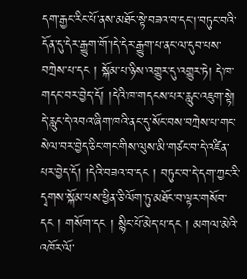དག་རྒྱང་རིང་པོ་ནས་མཐོང་སྟེ་བཟའ་བ་དང།་བཏུང་བའི་དོན་དུ་དེར་རྒྱུག་གོ་།དེ་དེར་རྒྱུག་པ་ནང་ལ་དུབ་པས་བཀྲེས་པ་དང ། སྐོམ་པ་ཉིས་འགྱུར་དུ་འགྱུར་ཏེ། དེ་ཁ་གདང་བར་བྱེད་དོ། །དེའི་ཁ་གདངས་པར་རླུང་འཇུག་སྟེ། དེ་རླུང་དེ་འབའ་ཞིག་ཁའི་ནང་དུ་སོང་བས་བཀྲེས་པ་གང་སེལ་བར་བྱེད་ཅིང་གང་གིས་ལུས་མི་གཙང་བ་དེ་འཛིན་པར་བྱེད་དོ། །དེའི་བཟའ་བ་དང ། བཏུང་བ་དེ་དག་ཀྱང་རི་དྭགས་སྐོམ་པས་ཕྱིན་ཅི་ལོག་ཏུ་མཐོང་བ་ལྟར་གསོབ་དང ། གསོག་དང ། སྙིང་པོ་མེད་པ་དང ། མགལ་མེའི་འཁོར་ལོ་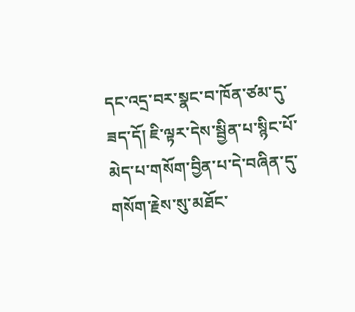དང་འདྲ་བར་སྣང་བ་ཁོན་ཙམ་དུ་ཟད་དོ། ཇི་ལྟར་དེས་སྦྱིན་པ་སྙིང་པོ་མེད་པ་གསོག་བྱིན་པ་དེ་བཞིན་དུ་གསོག་རྗེས་སུ་མཐོང་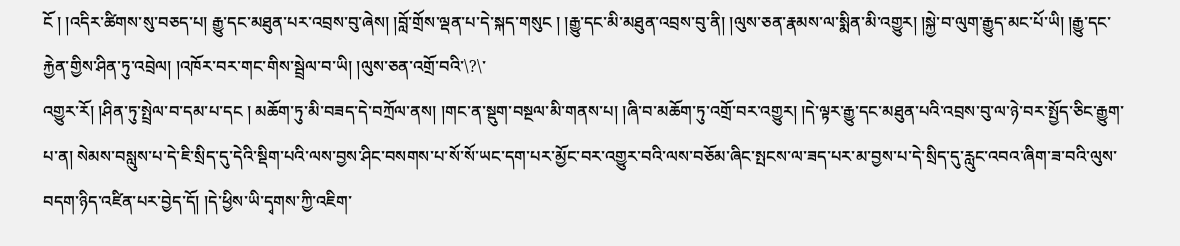ངོ ། །འདིར་ཚིགས་སུ་བཅད་པ། རྒྱུ་དང་མཐུན་པར་འབྲས་བུ་ཞེས། །བློ་གྲོས་ལྡན་པ་དེ་སྐད་གསུང ། །རྒྱུ་དང་མི་མཐུན་འབྲས་བུ་ནི། །ལུས་ཅན་རྣམས་ལ་སྨིན་མི་འགྱུར། །སྐྱེ་བ་ལུག་རྒྱུད་མང་པོ་ཡི། །རྒྱུ་དང་རྐྱེན་གྱིས་ཤིན་ཏུ་འབྲེལ། །འཁོར་བར་གང་གིས་སྦྲེལ་བ་ཡི། །ལུས་ཅན་འགྲོ་བའི་\?\་
འགྱུར་རོ། །ཤིན་ཏུ་སྤྲེལ་བ་དམ་པ་དང ། མཆོག་ཏུ་མི་བཟད་དེ་བཀྲོལ་ནས། །གང་ན་སྡུག་བསྔལ་མི་གནས་པ། །ཞི་བ་མཆོག་ཏུ་འགྲོ་བར་འགྱུར། །དེ་ལྟར་རྒྱུ་དང་མཐུན་པའི་འབྲས་བུ་ལ་ཉེ་བར་སྤྱོད་ཅིང་རྒྱུག་པ་ན། སེམས་བསླུས་པ་དེ་ཇི་སྲིད་དུ་དེའི་སྡིག་པའི་ལས་བྱས་ཤིང་བསགས་པ་སོ་སོ་ཡང་དག་པར་མྱོང་བར་འགྱུར་བའི་ལས་བཅོམ་ཞིང་སྤངས་ལ་ཟད་པར་མ་བྱས་པ་དེ་སྲིད་དུ་རླུང་འབའ་ཞིག་ཟ་བའི་ལུས་བདག་ཉིད་འཛིན་པར་བྱེད་དོ། །དེ་ཕྱིས་ཡི་དྭགས་ཀྱི་འཇིག་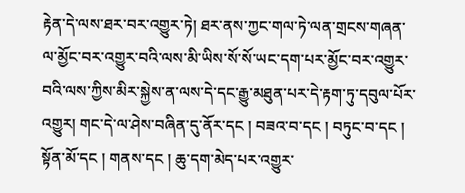རྟེན་དེ་ལས་ཐར་བར་འགྱུར་ཏེ། ཐར་ནས་ཀྱང་གལ་ཏེ་ལན་གྲངས་གཞན་ལ་མྱོང་བར་འགྱུར་བའི་ལས་མི་ཡིས་སོ་སོ་ཡང་དག་པར་མྱོང་བར་འགྱུར་བའི་ལས་ཀྱིས་མིར་སྐྱེས་ན་ལས་དེ་དང་རྒྱུ་མཐུན་པར་དེ་རྟག་ཏུ་དབུལ་པོར་འགྱུར། གང་དེ་ལ་ཤེས་བཞིན་དུ་ནོར་དང ། བཟའ་བ་དང ། བཏུང་བ་དང ། སྟོན་མོ་དང ། གནས་དང ། ཆུ་དག་མེད་པར་འགྱུར་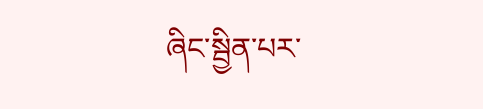ཞིང་སྦྱིན་པར་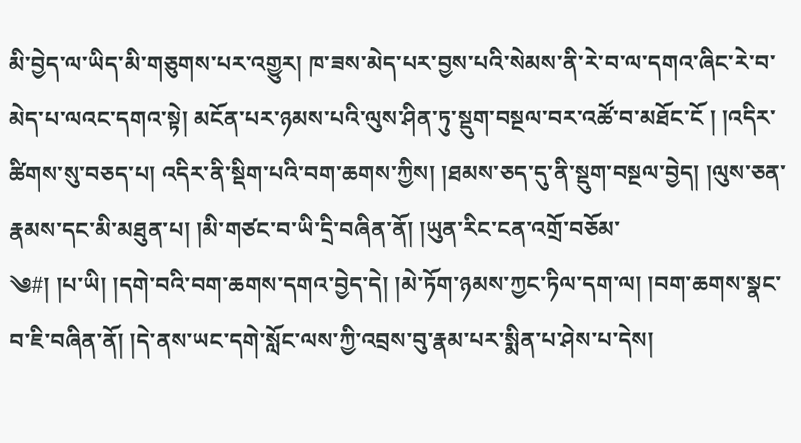མི་བྱེད་ལ་ཡིད་མི་གཅུགས་པར་འགྱུར། ཁ་ཟས་མེད་པར་བྱས་པའི་སེམས་ནི་རེ་བ་ལ་དགའ་ཞིང་རེ་བ་མེད་པ་ལའང་དགའ་སྟེ། མངོན་པར་ཉམས་པའི་ལུས་ཤིན་ཏུ་སྡུག་བསྔལ་བར་འཚོ་བ་མཐོང་ངོ ། །འདིར་ཚིགས་སུ་བཅད་པ། འདིར་ནི་སྡིག་པའི་བག་ཆགས་ཀྱིས། །ཐམས་ཅད་དུ་ནི་སྡུག་བསྔལ་བྱེད། །ལུས་ཅན་རྣམས་དང་མི་མཐུན་པ། །མི་གཙང་བ་ཡི་དྲི་བཞིན་ནོ། །ཡུན་རིང་ངན་འགྲོ་བཅོམ་
༄#། །པ་ཡི། །དགེ་བའི་བག་ཆགས་དགའ་བྱེད་དེ། །མེ་ཏོག་ཉམས་ཀྱང་ཏིལ་དག་ལ། །བག་ཆགས་སྣང་བ་ཇི་བཞིན་ནོ། །དེ་ནས་ཡང་དགེ་སློང་ལས་ཀྱི་འབྲས་བུ་རྣམ་པར་སྨིན་པ་ཤེས་པ་དེས།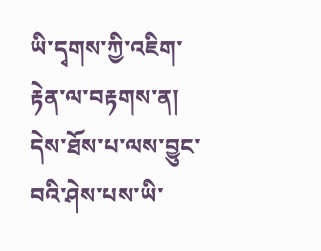ཡི་དྭགས་ཀྱི་འཇིག་རྟེན་ལ་བརྟགས་ན། དེས་ཐོས་པ་ལས་བྱུང་བའི་ཤེས་པས་ཡི་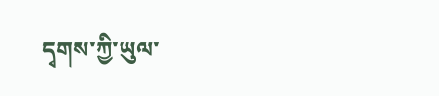དྭགས་ཀྱི་ཡུལ་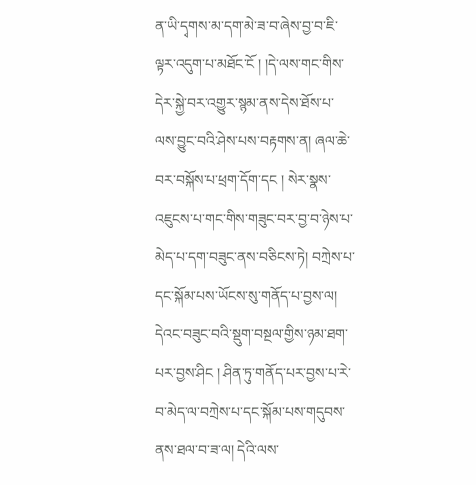ན་ཡི་དྭགས་མ་དག་མེ་ཟ་བ་ཞེས་བྱ་བ་ཇི་ལྟར་འདུག་པ་མཐོང་ངོ ། །དེ་ལས་གང་གིས་དེར་སྐྱེ་བར་འགྱུར་སྙམ་ནས་དེས་ཐོས་པ་ལས་བྱུང་བའི་ཤེས་པས་བརྟགས་ན། ཞལ་ཆེ་བར་བསྐོས་པ་ཕྲག་དོག་དང ། སེར་སྣས་འཇུངས་པ་གང་གིས་གཟུང་བར་བྱ་བ་ཉེས་པ་མེད་པ་དག་བཟུང་ནས་བཅིངས་ཏེ། བཀྲེས་པ་དང་སྐོམ་པས་ཡོངས་སུ་གནོད་པ་བྱས་ལ། དེའང་བཟུང་བའི་སྡུག་བསྔལ་གྱིས་ཉམ་ཐག་པར་བྱས་ཤིང ། ཤིན་ཏུ་གནོད་པར་བྱས་པ་རེ་བ་མེད་ལ་བཀྲེས་པ་དང་སྐོམ་པས་གདུབས་ནས་ཐལ་བ་ཟ་ལ། དེའི་ལས་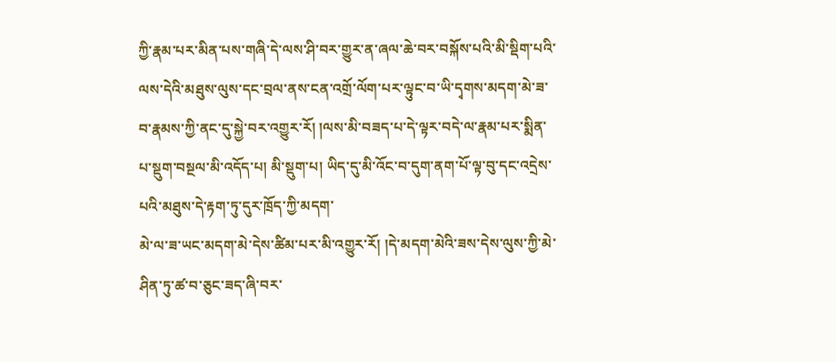ཀྱི་རྣམ་པར་མིན་པས་གཞི་དེ་ལས་ཤི་བར་གྱུར་ན་ཞལ་ཆེ་བར་བསྐོས་པའི་མི་སྡིག་པའི་ལས་དེའི་མཐུས་ལུས་དང་བྲལ་ནས་ངན་འགྲོ་ལོག་པར་ལྟུང་བ་ཡི་དྭགས་མདག་མེ་ཟ་བ་རྣམས་ཀྱི་ནང་དུ་སྐྱེ་བར་འགྱུར་རོ། །ལས་མི་བཟད་པ་དེ་ལྟར་བདེ་ལ་རྣམ་པར་སྨིན་པ་སྡུག་བསྔལ་མི་འདོད་པ། མི་སྡུག་པ། ཡིད་དུ་མི་འོང་བ་དུག་ནག་པོ་ལྟ་བུ་དང་འདྲེས་པའི་མཐུས་དེ་རྟག་ཏུ་དུར་ཁྲོད་ཀྱི་མདག་
མེ་ལ་ཟ་ཡང་མདག་མེ་དེས་ཚིམ་པར་མི་འགྱུར་རོ། །དེ་མདག་མེའི་ཟས་དེས་ལུས་ཀྱི་མེ་ཤིན་ཏུ་ཚ་བ་ཅུང་ཟད་ཞི་བར་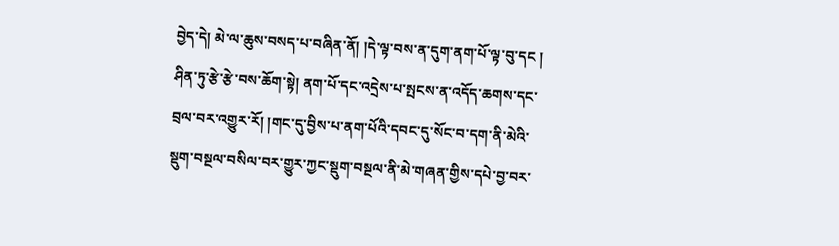བྱེད་དེ། མེ་ལ་ཆུས་བསད་པ་བཞིན་ནོ། །དེ་ལྟ་བས་ན་དུག་ནག་པོ་ལྟ་བུ་དང ། ཤིན་ཏུ་རྩེ་རྩེ་བས་ཆོག་སྟེ། ནག་པོ་དང་འདྲེས་པ་སྤངས་ན་འདོད་ཆགས་དང་བྲལ་བར་འགྱུར་རོ། །གང་དུ་བྱིས་པ་ནག་པོའི་དབང་དུ་སོང་བ་དག་ནི་མེའི་སྡུག་བསྔལ་བསིལ་བར་གྱུར་ཀྱང་སྡུག་བསྔལ་ནི་མེ་གཞན་གྱིས་དཔེ་བྱ་བར་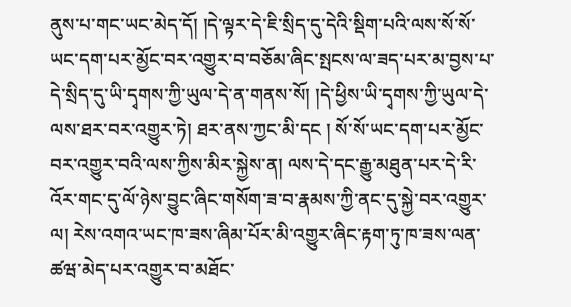ནུས་པ་གང་ཡང་མེད་དོ། །དེ་ལྟར་དེ་ཇི་སྲིད་དུ་དེའི་སྡིག་པའི་ལས་སོ་སོ་ཡང་དག་པར་མྱོང་བར་འགྱུར་བ་བཅོམ་ཞིང་སྤངས་ལ་ཟད་པར་མ་བྱས་པ་དེ་སྲིད་དུ་ཡི་དྭགས་ཀྱི་ཡུལ་དེ་ན་གནས་སོ། །དེ་ཕྱིས་ཡི་དྭགས་ཀྱི་ཡུལ་དེ་ལས་ཐར་བར་འགྱུར་ཏེ། ཐར་ནས་ཀྱང་མི་དང ། སོ་སོ་ཡང་དག་པར་མྱོང་བར་འགྱུར་བའི་ལས་ཀྱིས་མིར་སྐྱེས་ན། ལས་དེ་དང་རྒྱུ་མཐུན་པར་དེ་རི་འོར་གང་དུ་ལོ་ཉེས་བྱུང་ཞིང་གསོག་ཟ་བ་རྣམས་ཀྱི་ནང་དུ་སྐྱེ་བར་འགྱུར་ལ། རེས་འགའ་ཡང་ཁ་ཟས་ཞིམ་པོར་མི་འགྱུར་ཞིང་རྟག་ཏུ་ཁ་ཟས་ལན་ཚཝ་མེད་པར་འགྱུར་བ་མཐོང་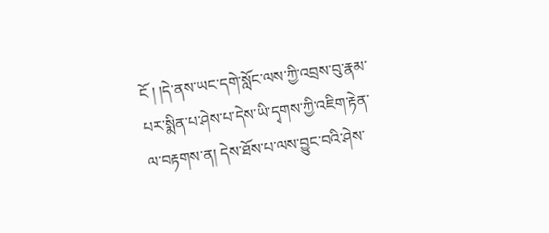ངོ ། །དེ་ནས་ཡང་དགེ་སློང་ལས་ཀྱི་འབྲས་བུ་རྣམ་པར་སྨིན་པ་ཤེས་པ་དེས་ཡི་དྭགས་ཀྱི་འཇིག་རྟེན་ལ་བརྟགས་ན། དེས་ཐོས་པ་ལས་བྱུང་བའི་ཤེས་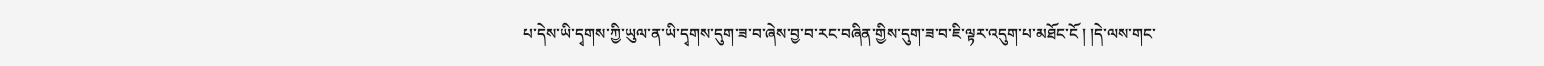པ་དེས་ཡི་དྭགས་ཀྱི་ཡུལ་ན་ཡི་དྭགས་དུག་ཟ་བ་ཞེས་བྱ་བ་རང་བཞིན་གྱིས་དུག་ཟ་བ་ཇི་ལྟར་འདུག་པ་མཐོང་ངོ ། །དེ་ལས་གང་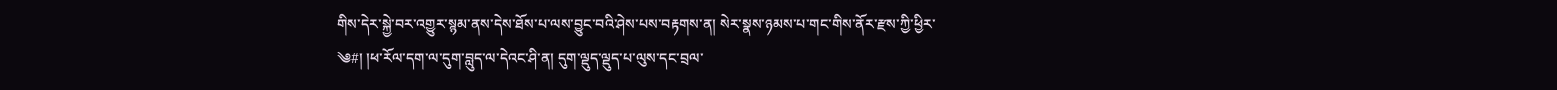གིས་དེར་སྐྱེ་བར་འགྱུར་སྙམ་ནས་དེས་ཐོས་པ་ལས་བྱུང་བའི་ཤེས་པས་བརྟགས་ན། སེར་སྣས་ཉམས་པ་གང་གིས་ནོར་རྫས་ཀྱི་ཕྱིར་
༄#། །ཕ་རོལ་དག་ལ་དུག་བླུད་ལ་དེའང་ཤི་ན། དུག་ལྡུད་ལྡུད་པ་ལུས་དང་བྲལ་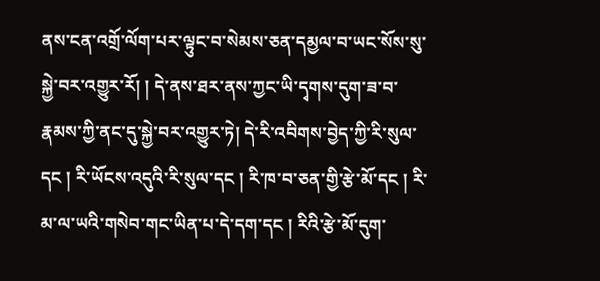ནས་ངན་འགྲོ་ལོག་པར་ལྟུང་བ་སེམས་ཅན་དམྱལ་བ་ཡང་སོས་སུ་སྐྱེ་བར་འགྱུར་རོ། ། དེ་ནས་ཐར་ནས་ཀྱང་ཡི་དྭགས་དུག་ཟ་བ་རྣམས་ཀྱི་ནང་དུ་སྐྱེ་བར་འགྱུར་ཏེ། དེ་རི་འབིགས་བྱེད་ཀྱི་རི་སུལ་དང ། རི་ཡོངས་འདུའི་རི་སུལ་དང ། རི་ཁ་བ་ཅན་གྱི་རྩེ་མོ་དང ། རི་མ་ལ་ཡའི་གསེབ་གང་ཡིན་པ་དེ་དག་དང ། རིའི་རྩེ་མོ་དུག་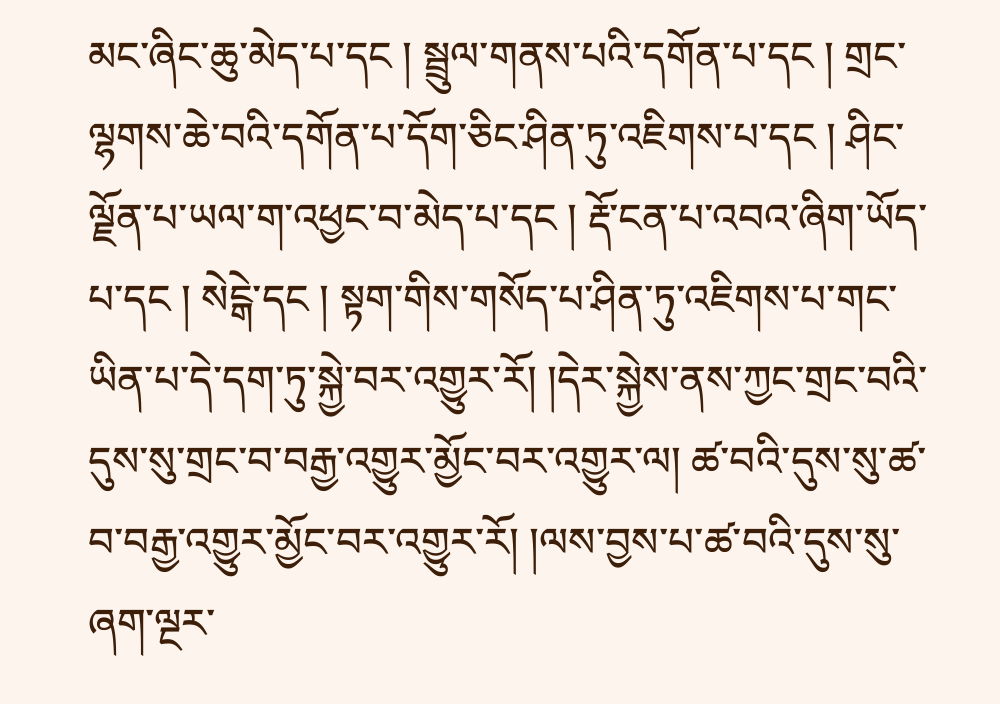མང་ཞིང་ཆུ་མེད་པ་དང ། སྦྲུལ་གནས་པའི་དགོན་པ་དང ། གྲང་ལྷགས་ཆེ་བའི་དགོན་པ་དོག་ཅིང་ཤིན་ཏུ་འཇིགས་པ་དང ། ཤིང་ལྗོན་པ་ཡལ་ག་འཕྱང་བ་མེད་པ་དང ། རྡོ་ངན་པ་འབའ་ཞིག་ཡོད་པ་དང ། སེངྒེ་དང ། སྟག་གིས་གསོད་པ་ཤིན་ཏུ་འཇིགས་པ་གང་ཡིན་པ་དེ་དག་ཏུ་སྐྱེ་བར་འགྱུར་རོ། །དེར་སྐྱེས་ནས་ཀྱང་གྲང་བའི་དུས་སུ་གྲང་བ་བརྒྱ་འགྱུར་མྱོང་བར་འགྱུར་ལ། ཚ་བའི་དུས་སུ་ཚ་བ་བརྒྱ་འགྱུར་མྱོང་བར་འགྱུར་རོ། །ལས་བྱས་པ་ཚ་བའི་དུས་སུ་ཞག་ལྔར་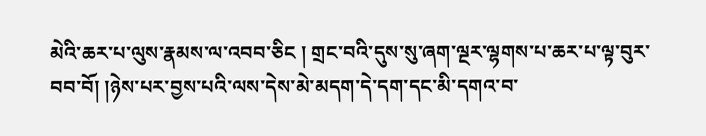མེའི་ཆར་པ་ལུས་རྣམས་ལ་འབབ་ཅིང ། གྲང་བའི་དུས་སུ་ཞག་ལྔར་ལྷགས་པ་ཆར་པ་ལྟ་བུར་བབ་བོ། །ཉེས་པར་བྱས་པའི་ལས་དེས་མེ་མདག་དེ་དག་དང་མི་དགའ་བ་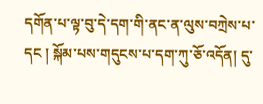དགོན་པ་ལྟ་བུ་དེ་དག་གི་ནང་ན་ལུས་བཀྲེས་པ་དང ། སྐོམ་པས་གདུངས་པ་དག་ཀུ་ཅོ་འདོན། དུ་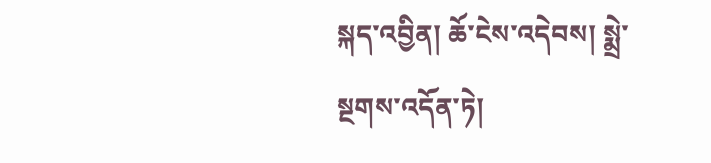སྐད་འབྱིན། ཆོ་ངེས་འདེབས། སྨྲེ་སྔགས་འདོན་ཏེ།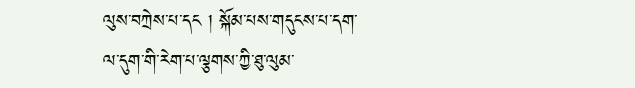ལུས་བཀྲེས་པ་དང ། སྐོམ་པས་གདུངས་པ་དག་ལ་དུག་གི་རེག་པ་ལྕགས་ཀྱི་ཐུ་ལུམ་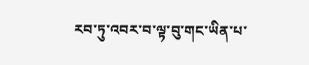རབ་ཏུ་འབར་བ་ལྟ་བུ་གང་ཡིན་པ་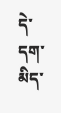དེ་དག་མིད་